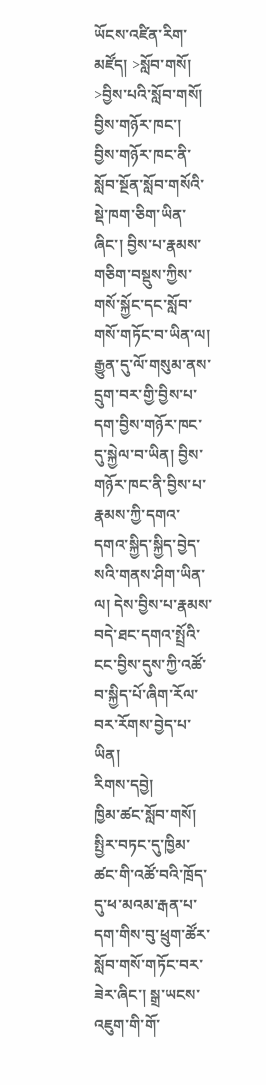ཡོངས་འཛིན་རིག་མཛོད། >སློབ་གསོ། >བྱིས་པའི་སློབ་གསོ།
བྱིས་གཉོར་ཁང་།
བྱིས་གཉོར་ཁང་ནི་སློབ་སྔོན་སློབ་གསོའི་སྡེ་ཁག་ཅིག་ཡིན་ཞིང་། བྱིས་པ་རྣམས་གཅིག་བསྡུས་ཀྱིས་གསོ་སྐྱོང་དང་སློབ་གསོ་གཏོང་བ་ཡིན་ལ། རྒྱུན་དུ་ལོ་གསུམ་ནས་དྲུག་བར་གྱི་བྱིས་པ་དག་བྱིས་གཉོར་ཁང་དུ་སྐྱེལ་བ་ཡིན། བྱིས་གཉོར་ཁང་ནི་བྱིས་པ་རྣམས་ཀྱི་དགའ་དགའ་སྐྱིད་སྐྱིད་བྱེད་སའི་གནས་ཤིག་ཡིན་ལ། དེས་བྱིས་པ་རྣམས་བདེ་ཐང་དགའ་སྤྲོའི་ངང་བྱིས་དུས་ཀྱི་འཚོ་བ་སྐྱིད་པོ་ཞིག་རོལ་བར་རོགས་བྱེད་པ་ཡིན།
རིགས་དབྱེ།
ཁྱིམ་ཚང་སློབ་གསོ།
སྤྱིར་བཏང་དུ་ཁྱིམ་ཚང་གི་འཚོ་བའི་ཁྲོད་དུ་ཕ་མའམ་རྒན་པ་དག་གིས་བུ་ཕྲུག་ཚོར་སློབ་གསོ་གཏོང་བར་ཟེར་ཞིང་། སྒྲ་ཡངས་འཇུག་གི་གོ་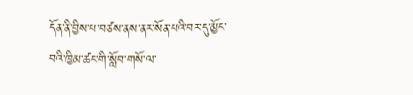དོན་ནི་བྱིས་པ་བཙས་ནས་ནར་སོན་པའི་བར་དུ་མྱོང་བའི་ཁྱིམ་ཚང་གི་སློབ་གསོ་ལ་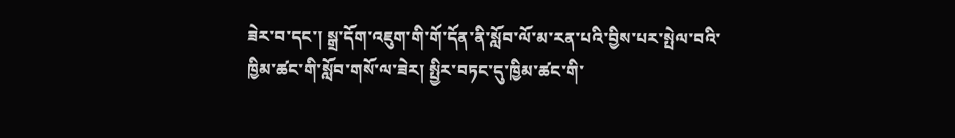ཟེར་བ་དང་། སྒྲ་དོག་འཇུག་གི་གོ་དོན་ནི་སློབ་ལོ་མ་རན་པའི་བྱིས་པར་སྤེལ་བའི་ཁྱིམ་ཚང་གི་སློབ་གསོ་ལ་ཟེར། སྤྱིར་བཏང་དུ་ཁྱིམ་ཚང་གི་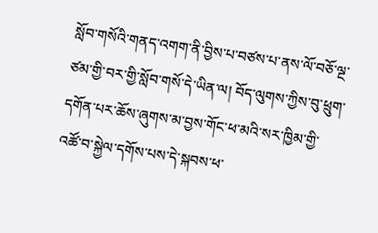སློབ་གསོའི་གནད་འགག་ནི་བྱིས་པ་བཙས་པ་ནས་ལོ་བཅོ་ལྔ་ཙམ་གྱི་བར་གྱི་སློབ་གསོ་དེ་ཡིན་ལ། བོད་ལུགས་ཀྱིས་བུ་ཕྲུག་དགོན་པར་ཆོས་ཞུགས་མ་བྱས་གོང་ཕ་མའི་སར་ཁྱིམ་གྱི་འཚོ་བ་སྐྱེལ་དགོས་པས་དེ་སྐབས་ཕ་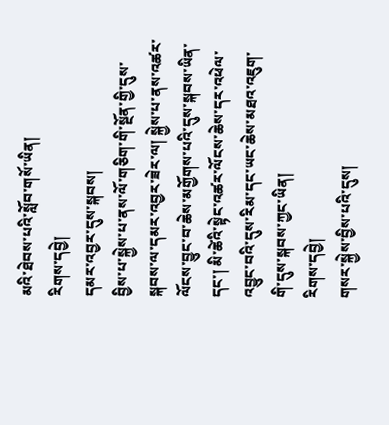མའི་ཐེབས་པའི་སློབ་གསོ་ཡིན།
རིགས་དབྱེ།
དམར་འབྱར་དུས་སྐབས།
བྱིས་པ་སྐྱེས་པ་ནས་ལོ་གཅིག་གི་སྔོན་གྱི་དུས་སྐབས་ལ་དམར་འབྱར་ཟེར་ལ། སྐྱེས་པ་ནས་འཚར་ལོངས་བྱུང་བ་ཆེས་མགྱོགས་པའི་དུས་སྐབས་ཡིན་དང་། མི་ཚེའི་སྟེང་འཚར་ལོངས་ཆེས་དར་འཕེལ་འབྱུང་བའི་དུས་རིམ་དང་ཡང་ཆེས་མཐའ་འཇུག་གི་དུས་སྐབས་ཀྱང་ཡིན།
རིགས་དབྱེ།
གསར་སྐྱེས་བྱིས་པའི་དུས།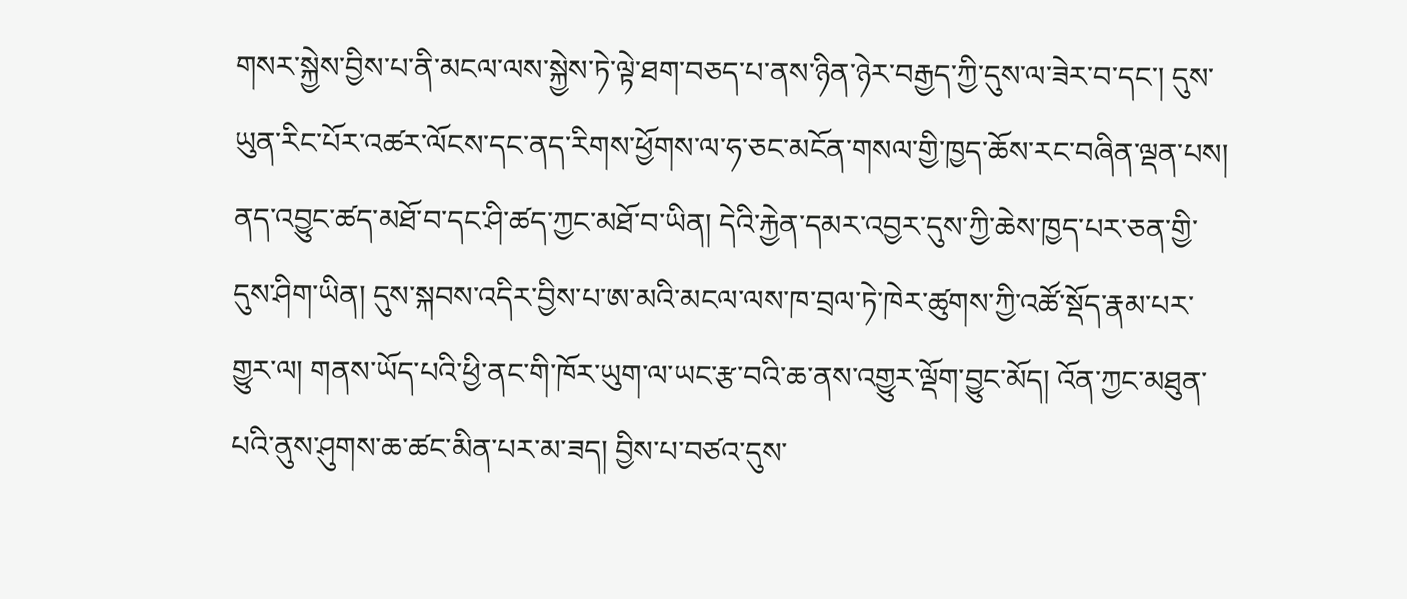གསར་སྐྱེས་བྱིས་པ་ནི་མངལ་ལས་སྐྱེས་ཏེ་ལྟེ་ཐག་བཅད་པ་ནས་ཉིན་ཉེར་བརྒྱད་ཀྱི་དུས་ལ་ཟེར་བ་དང་། དུས་ཡུན་རིང་པོར་འཚར་ལོངས་དང་ནད་རིགས་ཕྱོགས་ལ་ཧ་ཅང་མངོན་གསལ་གྱི་ཁྱད་ཆོས་རང་བཞིན་ལྡན་པས། ནད་འབྱུང་ཚད་མཐོ་བ་དང་ཤི་ཚད་ཀྱང་མཐོ་བ་ཡིན། དེའི་རྐྱེན་དམར་འབྱར་དུས་ཀྱི་ཆེས་ཁྱད་པར་ཅན་གྱི་དུས་ཤིག་ཡིན། དུས་སྐབས་འདིར་བྱིས་པ་ཨ་མའི་མངལ་ལས་ཁ་བྲལ་ཏེ་ཁེར་ཚུགས་ཀྱི་འཚོ་སྡོད་རྣམ་པར་གྱུར་ལ། གནས་ཡོད་པའི་ཕྱི་ནང་གི་ཁོར་ཡུག་ལ་ཡང་རྩ་བའི་ཆ་ནས་འགྱུར་ལྡོག་བྱུང་མོད། འོན་ཀྱང་མཐུན་པའི་ནུས་ཤུགས་ཆ་ཚང་མིན་པར་མ་ཟད། བྱིས་པ་བཙའ་དུས་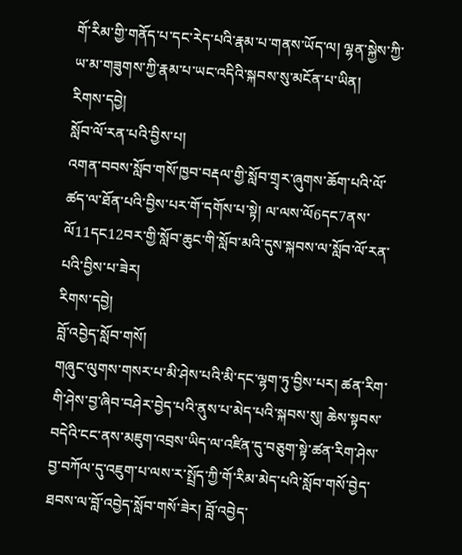གོ་རིམ་གྱི་གནོད་པ་དང་རེད་པའི་རྣམ་པ་གནས་ཡོད་ལ། ལྷན་སྐྱེས་ཀྱི་ཡ་མ་གཟུགས་ཀྱི་རྣམ་པ་ཡང་འདིའི་སྐབས་སུ་མངོན་པ་ཡིན།
རིགས་དབྱེ།
སློབ་ལོ་རན་པའི་བྱིས་པ།
འགན་བབས་སློབ་གསོ་ཁྱབ་བརྡལ་གྱི་སློབ་གྲྭར་ཞུགས་ཆོག་པའི་ལོ་ཚད་ལ་ཐོན་པའི་བྱིས་པར་གོ་དགོས་པ་སྟེ། ལ་ལས་ལོ6དང7ནས་ལོ11དང12བར་གྱི་སློབ་ཆུང་གི་སློབ་མའི་དུས་སྐབས་ལ་སློབ་ལོ་རན་པའི་བྱིས་པ་ཟེར།
རིགས་དབྱེ།
བློ་འབྱེད་སློབ་གསོ།
གཞུང་ལུགས་གསར་པ་མི་ཤེས་པའི་མི་དང་ལྷག་ཏུ་བྱིས་པར། ཚན་རིག་གི་ཤེས་བྱ་ཞིབ་བཤེར་བྱེད་པའི་ནུས་པ་མེད་པའི་སྐབས་སུ། ཆེས་སྟབས་བདེའི་ངང་ནས་མཇུག་འབྲས་ཡིད་ལ་འཛིན་དུ་བཅུག་སྟེ་ཚན་རིག་ཤེས་བྱ་བཀོལ་དུ་འཇུག་པ་ལས་ར་སྤྲོད་ཀྱི་གོ་རིམ་མེད་པའི་སློབ་གསོ་བྱེད་ཐབས་ལ་བློ་འབྱེད་སློབ་གསོ་ཟེར། བློ་འབྱེད་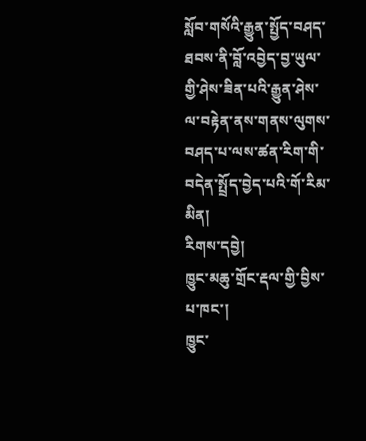སློབ་གསོའི་རྒྱུན་སྤྱོད་བཤད་ཐབས་ནི་བློ་འབྱེད་བྱ་ཡུལ་གྱི་ཤེས་ཟིན་པའི་རྒྱུན་ཤེས་ལ་བརྟེན་ནས་གནས་ལུགས་བཤད་པ་ལས་ཚན་རིག་གི་བདེན་སྤྲོད་བྱེད་པའི་གོ་རིམ་མིན།
རིགས་དབྱེ།
ཁྱུང་མཆུ་གྲོང་རྡལ་གྱི་བྱིས་པ་ཁང་།
ཁྱུང་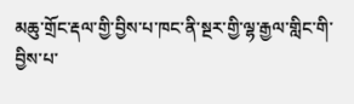མཆུ་གྲོང་རྡལ་གྱི་བྱིས་པ་ཁང་ནི་སྔར་གྱི་ལྷ་རྒྱལ་གླིང་གི་བྱིས་པ་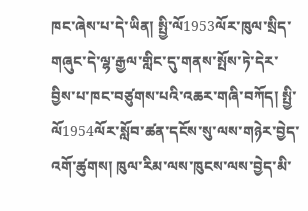ཁང་ཞེས་པ་དེ་ཡིན། སྤྱི་ལོ1953ལོར་ཁུལ་སྲིད་གཞུང་དེ་ལྷ་རྒྱལ་གླིང་དུ་གནས་སྤོས་ཏེ་དེར་བྱིས་པ་ཁང་བཙུགས་པའི་འཆར་གཞི་བཀོད། སྤྱི་ལོ1954ལོར་སློབ་ཚན་དངོས་སུ་ལས་གཉེར་བྱེད་འགོ་ཚུགས། ཁུལ་རིམ་ལས་ཁུངས་ལས་བྱེད་མི་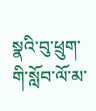སྣའི་བུ་ཕྲུག་གི་སློབ་ལོ་མ་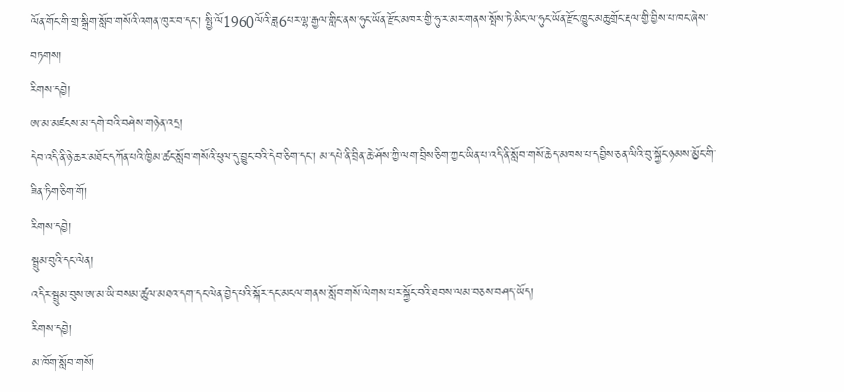ལོན་གོང་གི་གྲ་སྒྲིག་སློབ་གསོའི་འགན་ཁུར་བ་དང་། སྤྱི་ལོ1960ལོའི་ཟླ6པར་ལྷ་རྒྱལ་གླིང་ནས་ཧུང་ཡོན་རྫོང་མཁར་གྱི་ཧུ་ར་མར་གནས་སྤོས་ཏེ་མིང་ལ་ཧུང་ཡོན་རྫོང་ཁྱུང་མཆུ་གྲོང་རྡལ་གྱི་བྱིས་པ་ཁང་ཞེས་བཏགས།
རིགས་དབྱེ།
ཨ་མ་མཛངས་མ་དགེ་བའི་བཤེས་གཉེན་འདྲ།
དེབ་འདི་ནི་ཉེ་ཆར་མཐོང་དཀོན་པའི་ཁྱིམ་ཚང་སློབ་གསོའི་ཕུལ་དུ་བྱུང་བའི་དེབ་ཅིག་དང་། མ་དཔེ་ནི་བྲིན་ཆེ་ཤོས་ཀྱི་ལག་བྲིས་ཅིག་ཀྱང་ཡིན་པ་འདི་ནི་སློབ་གསོ་ཆེད་མཁས་པ་དབྱིས་ཅན་ལིའི་བུ་སྐྱོང་ཉམས་མྱོང་གི་ཟིན་ཏིག་ཅིག་གོ།
རིགས་དབྱེ།
སྦྲུམ་བུའི་དང་ལེན།
འདིར་སྦྲུམ་བུས་ཨ་མ་ཡི་བསམ་ཚུལ་མཐའ་དག་དང་ལེན་བྱེད་པའི་སྐོར་དང་མངལ་གནས་སློབ་གསོ་ལེགས་པར་སྐྱོང་བའི་ཐབས་ལམ་བཅས་བཤད་ཡོད།
རིགས་དབྱེ།
མ་ཁོག་སློབ་གསོ།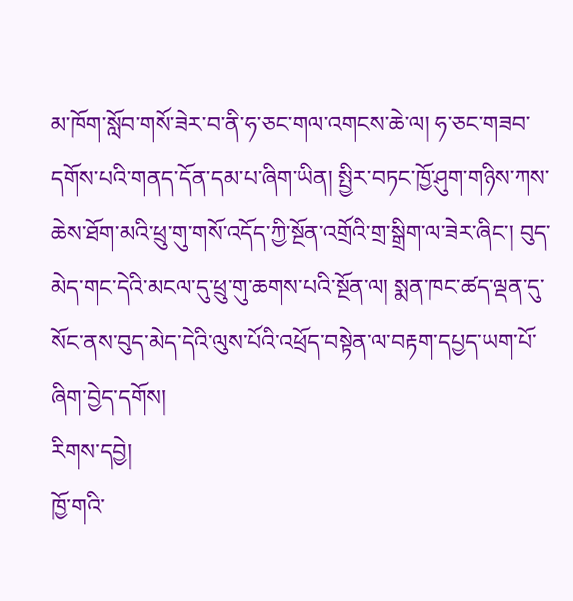མ་ཁོག་སློབ་གསོ་ཟེར་བ་ནི་ཧ་ཅང་གལ་འགངས་ཆེ་ལ། ཧ་ཅང་གཟབ་དགོས་པའི་གནད་དོན་དམ་པ་ཞིག་ཡིན། སྤྱིར་བཏང་ཁྱོ་ཤུག་གཉིས་ཀས་ཆེས་ཐོག་མའི་ཕྲུ་གུ་གསོ་འདོད་ཀྱི་སྔོན་འགྲོའི་གྲ་སྒྲིག་ལ་ཟེར་ཞིང་། བུད་མེད་གང་དེའི་མངལ་དུ་ཕྲུ་གུ་ཆགས་པའི་སྔོན་ལ། སྨན་ཁང་ཚད་ལྡན་དུ་སོང་ནས་བུད་མེད་དེའི་ལུས་པོའི་འཕྲོད་བསྟེན་ལ་བརྟག་དཔྱད་ཡག་པོ་ཞིག་བྱེད་དགོས།
རིགས་དབྱེ།
ཁྱོ་གའི་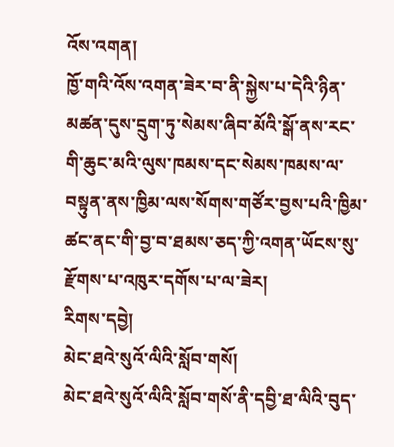འོས་འགན།
ཁྱོ་གའི་འོས་འགན་ཟེར་བ་ནི་སྐྱེས་པ་དེའི་ཉིན་མཚན་དུས་དྲུག་ཏུ་སེམས་ཞིབ་མོའི་སྒོ་ནས་རང་གི་ཆུང་མའི་ལུས་ཁམས་དང་སེམས་ཁམས་ལ་བསྟུན་ནས་ཁྱིམ་ལས་སོགས་གཙོར་བྱས་པའི་ཁྱིམ་ཚང་ནང་གི་བྱ་བ་ཐམས་ཅད་ཀྱི་འགན་ཡོངས་སུ་རྫོགས་པ་འཁུར་དགོས་པ་ལ་ཟེར།
རིགས་དབྱེ།
མེང་ཐའེ་སུའོ་ལིའི་སློབ་གསོ།
མེང་ཐའེ་སུའོ་ལིའི་སློབ་གསོ་ནི་དབྱི་ཐ་ལིའི་བུད་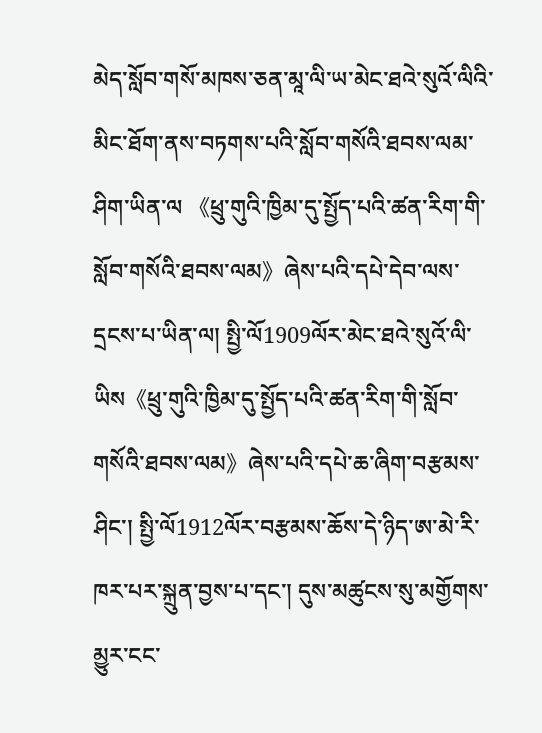མེད་སློབ་གསོ་མཁས་ཅན་མཱ་ལི་ཡ་མེང་ཐའེ་སུའོ་ལིའི་མིང་ཐོག་ནས་བཏགས་པའི་སློབ་གསོའི་ཐབས་ལམ་ཤིག་ཡིན་ལ 《ཕྲུ་གུའི་ཁྱིམ་དུ་སྤྱོད་པའི་ཚན་རིག་གི་སློབ་གསོའི་ཐབས་ལམ》ཞེས་པའི་དཔེ་དེབ་ལས་དྲངས་པ་ཡིན་ལ། སྤྱི་ལོ1909ལོར་མེང་ཐའེ་སུའོ་ལི་ཡིས《ཕྲུ་གུའི་ཁྱིམ་དུ་སྤྱོད་པའི་ཚན་རིག་གི་སློབ་གསོའི་ཐབས་ལམ》ཞེས་པའི་དཔེ་ཆ་ཞིག་བརྩམས་ཤིང་། སྤྱི་ལོ1912ལོར་བརྩམས་ཆོས་དེ་ཉིད་ཨ་མེ་རི་ཁར་པར་སྐྲུན་བྱས་པ་དང་། དུས་མཚུངས་སུ་མགྱོགས་མྱུར་ངང་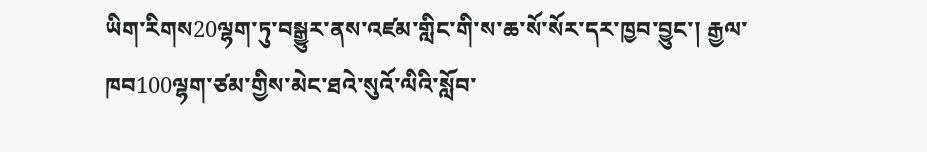ཡིག་རིགས20ལྷག་ཏུ་བསྒྱུར་ནས་འཛམ་གླིང་གི་ས་ཆ་སོ་སོར་དར་ཁྱབ་བྱུང་། རྒྱལ་ཁབ100ལྷག་ཙམ་གྱིས་མེང་ཐའེ་སུའོ་ལིའི་སློབ་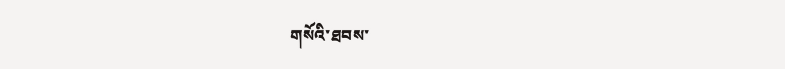གསོའི་ཐབས་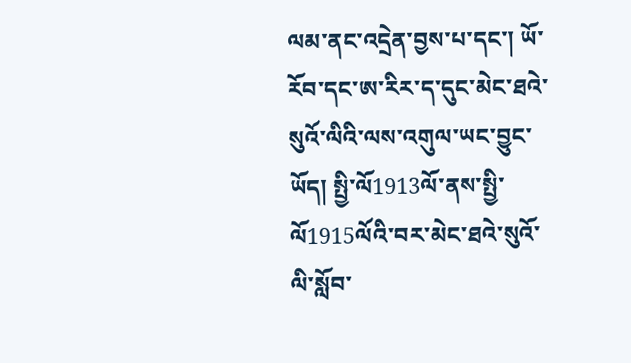ལམ་ནང་འདྲེན་བྱས་པ་དང་། ཡོ་རོབ་དང་ཨ་རིར་ད་དུང་མེང་ཐའེ་སུའོ་ལིའི་ལས་འགུལ་ཡང་བྱུང་ཡོད། སྤྱི་ལོ1913ལོ་ནས་སྤྱི་ལོ1915ལོའི་བར་མེང་ཐའེ་སུའོ་ལི་སློབ་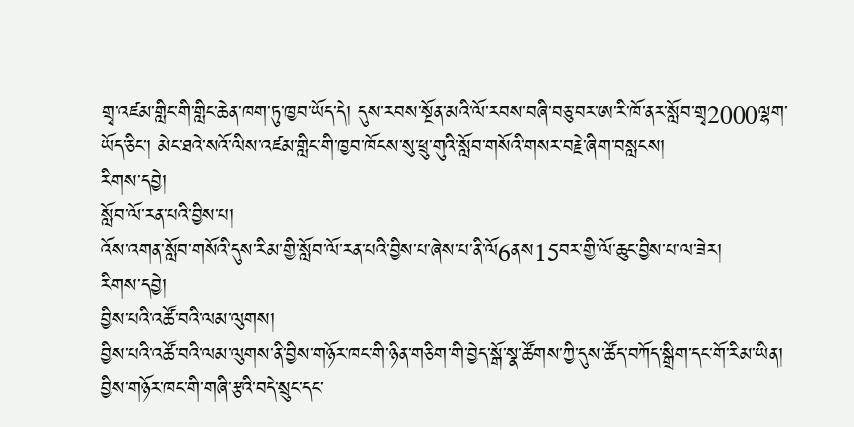གྲྭ་འཛམ་གླིང་གི་གླིང་ཆེན་ཁག་ཏུ་ཁྱབ་ཡོད་དེ། དུས་རབས་སྔོན་མའི་ལོ་རབས་བཞི་བཅུ་བར་ཨ་རི་ཁོ་ནར་སློབ་གྲྭ2000ལྷག་ཡོད་ཅིང་། མེང་ཐའེ་སའོ་ལིས་འཛམ་གླིང་གི་ཁྱབ་ཁོངས་སུ་ཕྲུ་གུའི་སློབ་གསོའི་གསར་བརྗེ་ཞིག་བསླངས།
རིགས་དབྱེ།
སློབ་ལོ་རན་པའི་བྱིས་པ།
འོས་འགན་སློབ་གསོའི་དུས་རིམ་གྱི་སློབ་ལོ་རན་པའི་བྱིས་པ་ཞེས་པ་ནི་ལོ6ནས15བར་གྱི་ལོ་ཆུང་བྱིས་པ་ལ་ཟེར།
རིགས་དབྱེ།
བྱིས་པའི་འཚོ་བའི་ལམ་ལུགས།
བྱིས་པའི་འཚོ་བའི་ལམ་ལུགས་ནི་བྱིས་གཉོར་ཁང་གི་ཉིན་གཅིག་གི་བྱེད་སྒོ་སྣ་ཚོགས་ཀྱི་དུས་ཚོད་བཀོད་སྒྲིག་དང་གོ་རིམ་ཡིན། བྱིས་གཉོར་ཁང་གི་གཞི་རྩའི་བདེ་སྲུང་དང་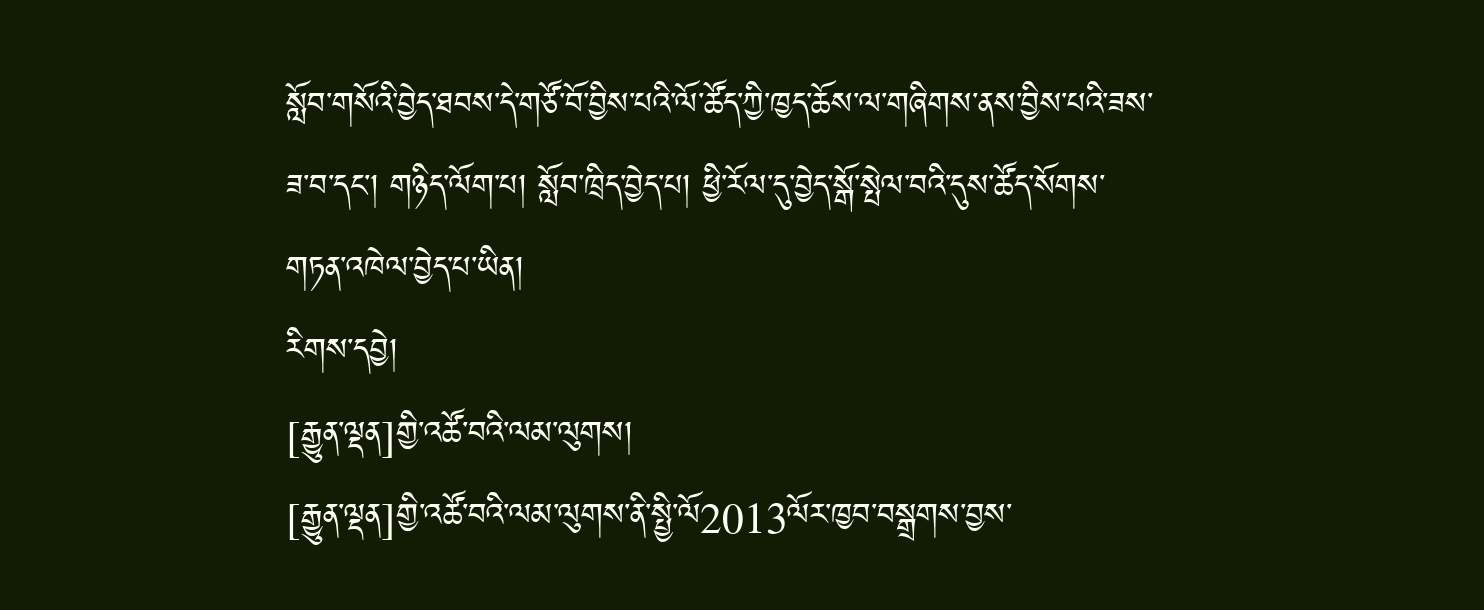སློབ་གསོའི་བྱེད་ཐབས་དེ་གཙོ་བོ་བྱིས་པའི་ལོ་ཚོད་ཀྱི་ཁྱད་ཆོས་ལ་གཞིགས་ནས་བྱིས་པའི་ཟས་ཟ་བ་དང་། གཉིད་ལོག་པ། སློབ་ཁྲིད་བྱེད་པ། ཕྱི་རོལ་དུ་བྱེད་སྒོ་སྤེལ་བའི་དུས་ཚོད་སོགས་གཏན་འཁེལ་བྱེད་པ་ཡིན།
རིགས་དབྱེ།
[རྒྱུན་ལྡན]གྱི་འཚོ་བའི་ལམ་ལུགས།
[རྒྱུན་ལྡན]གྱི་འཚོ་བའི་ལམ་ལུགས་ནི་སྤྱི་ལོ2013ལོར་ཁྱབ་བསྒྲགས་བྱས་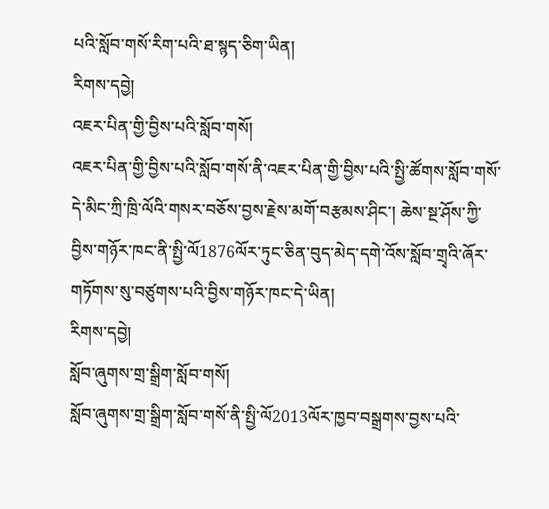པའི་སློབ་གསོ་རིག་པའི་ཐ་སྙད་ཅིག་ཡིན།
རིགས་དབྱེ།
འཇར་པིན་གྱི་བྱིས་པའི་སློབ་གསོ།
འཇར་པིན་གྱི་བྱིས་པའི་སློབ་གསོ་ནི་འཇར་པིན་གྱི་བྱིས་པའི་སྤྱི་ཚོགས་སློབ་གསོ་དེ་མིང་ཀྲི་ཁྲི་ལོའི་གསར་བཅོས་བྱས་རྗེས་མགོ་བརྩམས་ཤིང་། ཆེས་སྔ་ཤོས་ཀྱི་བྱིས་གཉོར་ཁང་ནི་སྤྱི་ལོ1876ལོར་ཏུང་ཅིན་བུད་མེད་དགེ་འོས་སློབ་གྲྭའི་ཞོར་གཏོགས་སུ་བཙུགས་པའི་བྱིས་གཉོར་ཁང་དེ་ཡིན།
རིགས་དབྱེ།
སློབ་ཞུགས་གྲ་སྒྲིག་སློབ་གསོ།
སློབ་ཞུགས་གྲ་སྒྲིག་སློབ་གསོ་ནི་སྤྱི་ལོ2013ལོར་ཁྱབ་བསྒྲགས་བྱས་པའི་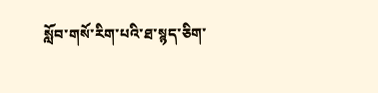སློབ་གསོ་རིག་པའི་ཐ་སྙད་ཅིག་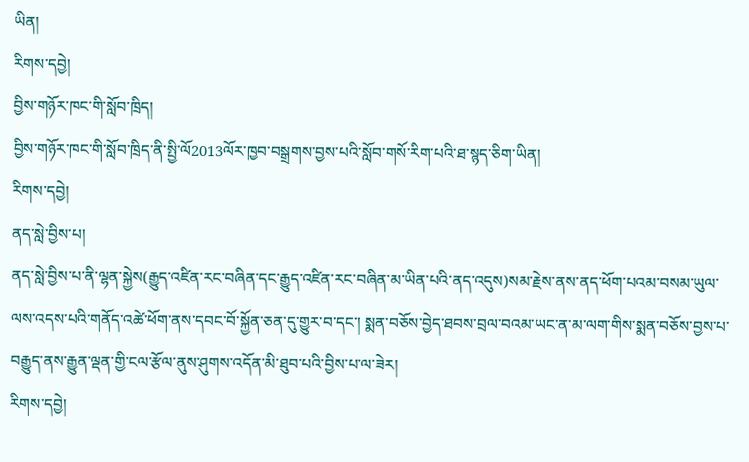ཡིན།
རིགས་དབྱེ།
བྱིས་གཉོར་ཁང་གི་སློབ་ཁྲིད།
བྱིས་གཉོར་ཁང་གི་སློབ་ཁྲིད་ནི་སྤྱི་ལོ2013ལོར་ཁྱབ་བསྒྲགས་བྱས་པའི་སློབ་གསོ་རིག་པའི་ཐ་སྙད་ཅིག་ཡིན།
རིགས་དབྱེ།
ནད་སླེ་བྱིས་པ།
ནད་སླེ་བྱིས་པ་ནི་ལྷན་སྐྱེས(རྒྱུད་འཛིན་རང་བཞིན་དང་རྒྱུད་འཛིན་རང་བཞིན་མ་ཡིན་པའི་ནད་འདུས)སམ་རྗེས་ནས་ནད་ཕོག་པའམ་བསམ་ཡུལ་ལས་འདས་པའི་གནོད་འཚེ་ཕོག་ནས་དབང་བོ་སྐྱོན་ཅན་དུ་གྱུར་བ་དང་། སྨན་བཅོས་བྱེད་ཐབས་བྲལ་བའམ་ཡང་ན་མ་ལག་གིས་སྨན་བཅོས་བྱས་པ་བརྒྱུད་ནས་རྒྱུན་ལྡན་གྱི་ངལ་རྩོལ་ནུས་ཤུགས་འདོན་མི་ཐུབ་པའི་བྱིས་པ་ལ་ཟེར།
རིགས་དབྱེ།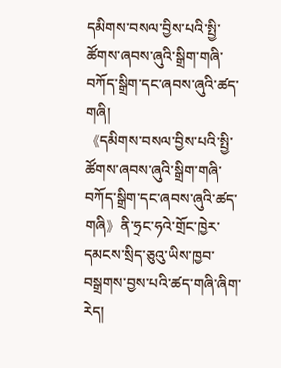དམིགས་བསལ་བྱིས་པའི་སྤྱི་ཚོགས་ཞབས་ཞུའི་སྒྲིག་གཞི་བཀོད་སྒྲིག་དང་ཞབས་ཞུའི་ཚད་གཞི།
《དམིགས་བསལ་བྱིས་པའི་སྤྱི་ཚོགས་ཞབས་ཞུའི་སྒྲིག་གཞི་བཀོད་སྒྲིག་དང་ཞབས་ཞུའི་ཚད་གཞི》ནི་ཧྲང་ཧའེ་གྲོང་ཁྱེར་དམངས་སྲིད་ཅུའུ་ཡིས་ཁྱབ་བསྒྲགས་བྱས་པའི་ཚད་གཞི་ཞིག་རེད།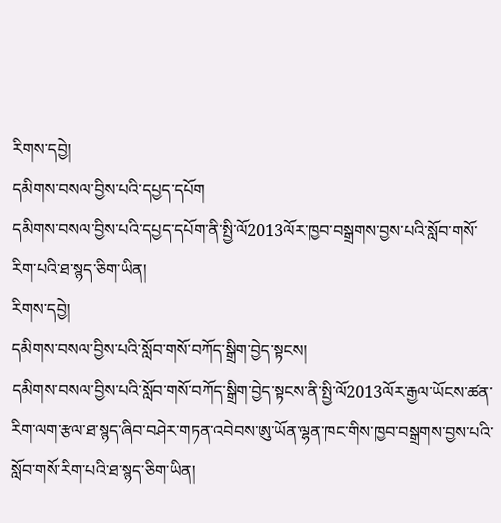རིགས་དབྱེ།
དམིགས་བསལ་བྱིས་པའི་དཔྱད་དཔོག
དམིགས་བསལ་བྱིས་པའི་དཔྱད་དཔོག་ནི་སྤྱི་ལོ2013ལོར་ཁྱབ་བསྒྲགས་བྱས་པའི་སློབ་གསོ་རིག་པའི་ཐ་སྙད་ཅིག་ཡིན།
རིགས་དབྱེ།
དམིགས་བསལ་བྱིས་པའི་སློབ་གསོ་བཀོད་སྒྲིག་བྱེད་སྟངས།
དམིགས་བསལ་བྱིས་པའི་སློབ་གསོ་བཀོད་སྒྲིག་བྱེད་སྟངས་ནི་སྤྱི་ལོ2013ལོར་རྒྱལ་ཡོངས་ཚན་རིག་ལག་རྩལ་ཐ་སྙད་ཞིབ་བཤེར་གཏན་འབེབས་ཨུ་ཡོན་ལྷན་ཁང་གིས་ཁྱབ་བསྒྲགས་བྱས་པའི་སློབ་གསོ་རིག་པའི་ཐ་སྙད་ཅིག་ཡིན།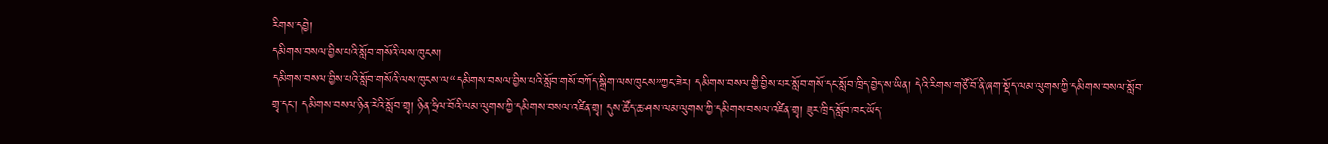རིགས་དབྱེ།
དམིགས་བསལ་བྱིས་པའི་སློབ་གསོའི་ལས་ཁུངས།
དམིགས་བསལ་བྱིས་པའི་སློབ་གསོའི་ལས་ཁུངས་ལ“དམིགས་བསལ་བྱིས་པའི་སློབ་གསོ་བཀོད་སྒྲིག་ལས་ཁུངས”ཀྱང་ཟེར། དམིགས་བསལ་གྱི་བྱིས་པར་སློབ་གསོ་དང་སློབ་ཁྲིད་བྱེད་ས་ཡིན། དེའི་རིགས་གཙོ་བོ་ནི་ཞག་སྡོད་ལམ་ལུགས་ཀྱི་དམིགས་བསལ་སློབ་གྲྭ་དང་། དམིགས་བསལ་ཉིན་རེའི་སློབ་གྲྭ། ཉིན་ཧྲིལ་བོའི་ལམ་ལུགས་ཀྱི་དམིགས་བསལ་འཛིན་གྲྭ། དུས་ཚོད་ཆ་ཤས་ལམ་ལུགས་ཀྱི་དམིགས་བསལ་འཛིན་གྲྭ། ཟུར་ཁྲིད་སློབ་ཁང་ཡོད་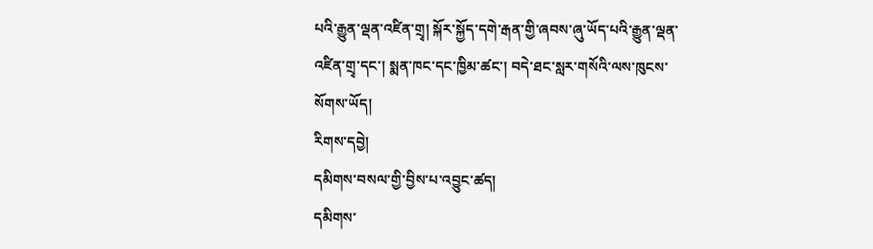པའི་རྒྱུན་ལྡན་འཛིན་གྲྭ། སྐོར་སྐྱོད་དགེ་རྒན་གྱི་ཞབས་ཞུ་ཡོད་པའི་རྒྱུན་ལྡན་འཛིན་གྲྭ་དང་། སྨན་ཁང་དང་ཁྱིམ་ཚང་། བདེ་ཐང་སླར་གསོའི་ལས་ཁུངས་སོགས་ཡོད།
རིགས་དབྱེ།
དམིགས་བསལ་གྱི་བྱིས་པ་འབྱུང་ཚད།
དམིགས་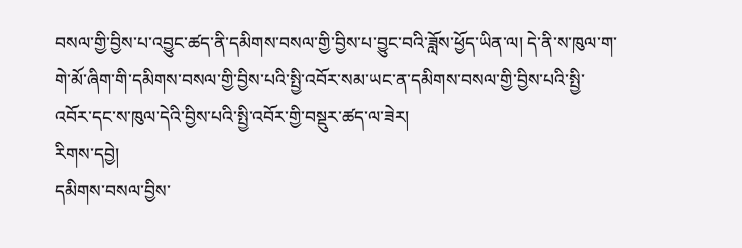བསལ་གྱི་བྱིས་པ་འབྱུང་ཚད་ནི་དམིགས་བསལ་གྱི་བྱིས་པ་བྱུང་བའི་ཟློས་ཕྱོད་ཡིན་ལ། དེ་ནི་ས་ཁུལ་ག་གེ་མོ་ཞིག་གི་དམིགས་བསལ་གྱི་བྱིས་པའི་སྤྱི་འབོར་སམ་ཡང་ན་དམིགས་བསལ་གྱི་བྱིས་པའི་སྤྱི་འབོར་དང་ས་ཁུལ་དེའི་བྱིས་པའི་སྤྱི་འབོར་གྱི་བསྡུར་ཚད་ལ་ཟེར།
རིགས་དབྱེ།
དམིགས་བསལ་བྱིས་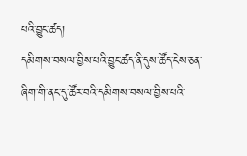པའི་བྱུང་ཚད།
དམིགས་བསལ་བྱིས་པའི་བྱུང་ཚད་ནི་དུས་ཚོད་ངེས་ཅན་ཞིག་གི་ནང་དུ་ཚོར་བའི་དམིགས་བསལ་བྱིས་པའི་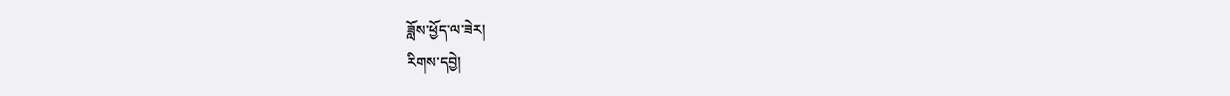ཟློས་ཕྱོད་ལ་ཟེར།
རིགས་དབྱེ།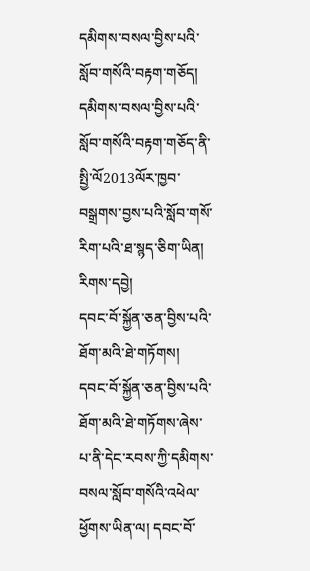དམིགས་བསལ་བྱིས་པའི་སློབ་གསོའི་བརྟག་གཅོད།
དམིགས་བསལ་བྱིས་པའི་སློབ་གསོའི་བརྟག་གཅོད་ནི་སྤྱི་ལོ2013ལོར་ཁྱབ་བསྒྲགས་བྱས་པའི་སློབ་གསོ་རིག་པའི་ཐ་སྙད་ཅིག་ཡིན།
རིགས་དབྱེ།
དབང་བོ་སྐྱོན་ཅན་བྱིས་པའི་ཐོག་མའི་ཐེ་གཏོགས།
དབང་བོ་སྐྱོན་ཅན་བྱིས་པའི་ཐོག་མའི་ཐེ་གཏོགས་ཞེས་པ་ནི་དེང་རབས་ཀྱི་དམིགས་བསལ་སློབ་གསོའི་འཕེལ་ཕྱོགས་ཡིན་ལ། དབང་བོ་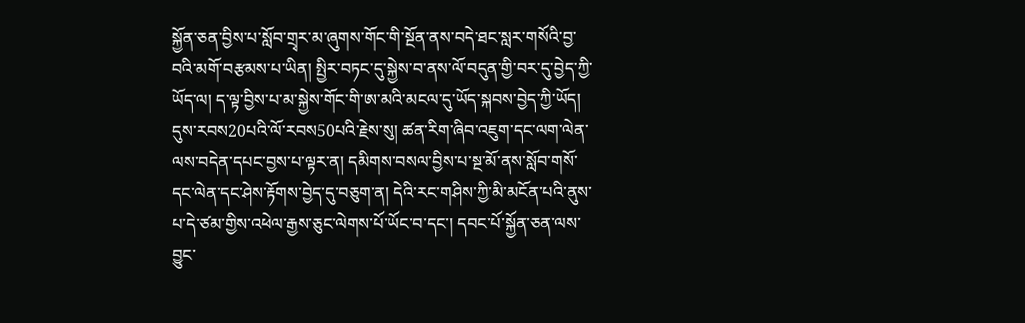སྐྱོན་ཅན་བྱིས་པ་སློབ་གྲྭར་མ་ཞུགས་གོང་གི་སྔོན་ནས་བདེ་ཐང་སླར་གསོའི་བྱ་བའི་མགོ་བརྩམས་པ་ཡིན། སྤྱིར་བཏང་དུ་སྐྱེས་བ་ནས་ལོ་བདུན་གྱི་བར་དུ་བྱེད་ཀྱི་ཡོད་ལ། ད་ལྟ་བྱིས་པ་མ་སྐྱེས་གོང་གི་ཨ་མའི་མངལ་དུ་ཡོད་སྐབས་བྱེད་ཀྱི་ཡོད། དུས་རབས20པའི་ལོ་རབས50པའི་རྗེས་སུ། ཚན་རིག་ཞིབ་འཇུག་དང་ལག་ལེན་ལས་བདེན་དཔང་བྱས་པ་ལྟར་ན། དམིགས་བསལ་བྱིས་པ་སྔ་མོ་ནས་སློབ་གསོ་དང་ལེན་དང་ཤེས་རྟོགས་བྱེད་དུ་བཅུག་ན། དེའི་རང་གཤིས་ཀྱི་མི་མངོན་པའི་ནུས་པ་དེ་ཙམ་གྱིས་འཕེལ་རྒྱས་ཅུང་ལེགས་པོ་ཡོང་བ་དང་། དབང་པོ་སྐྱོན་ཅན་ལས་བྱུང་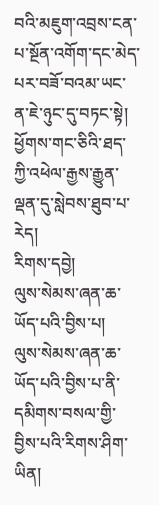བའི་མཇུག་འབྲས་ངན་པ་སྔོན་འགོག་དང་མེད་པར་བཟོ་བའམ་ཡང་ན་ཇེ་ཉུང་དུ་བཏང་སྟེ། ཕྱོགས་གང་ཅིའི་ཐད་ཀྱི་འཕེལ་རྒྱས་རྒྱུན་ལྡན་དུ་སླེབས་ཐུབ་པ་རེད།
རིགས་དབྱེ།
ལུས་སེམས་ཞན་ཆ་ཡོད་པའི་བྱིས་པ།
ལུས་སེམས་ཞན་ཆ་ཡོད་པའི་བྱིས་པ་ནི་དམིགས་བསལ་གྱི་བྱིས་པའི་རིགས་ཤིག་ཡིན།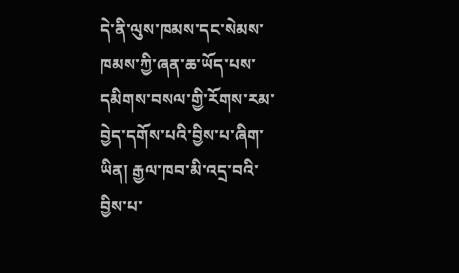དེ་ནི་ལུས་ཁམས་དང་སེམས་ཁམས་ཀྱི་ཞན་ཆ་ཡོད་པས་དམིགས་བསལ་གྱི་རོགས་རམ་བྱེད་དགོས་པའི་བྱིས་པ་ཞིག་ཡིན། རྒྱལ་ཁབ་མི་འདྲ་བའི་བྱིས་པ་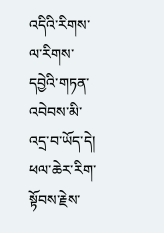འདིའི་རིགས་ལ་རིགས་དབྱེའི་གཏན་འབེབས་མི་འདྲ་བ་ཡོད་དེ། ཕལ་ཆེར་རིག་སྟོབས་རྗེས་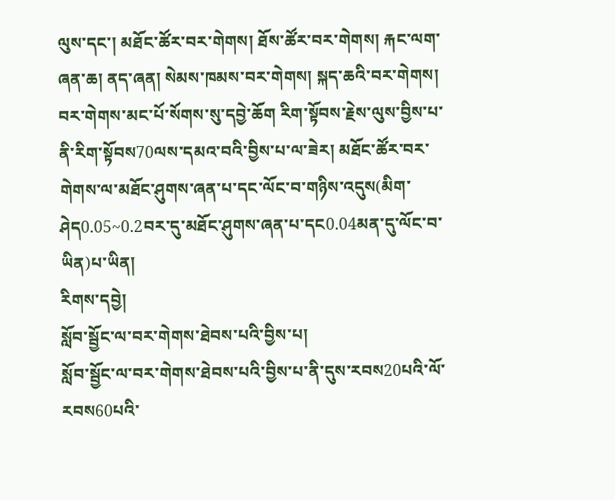ལུས་དང་། མཐོང་ཚོར་བར་གེགས། ཐོས་ཚོར་བར་གེགས། རྐང་ལག་ཞན་ཆ། ནད་ཞན། སེམས་ཁམས་བར་གེགས། སྐད་ཆའི་བར་གེགས། བར་གེགས་མང་པོ་སོགས་སུ་དབྱེ་ཆོག རིག་སྟོབས་རྗེས་ལུས་བྱིས་པ་ནི་རིག་སྟོབས70ལས་དམའ་བའི་བྱིས་པ་ལ་ཟེར། མཐོང་ཚོར་བར་གེགས་ལ་མཐོང་ཤུགས་ཞན་པ་དང་ལོང་བ་གཉིས་འདུས(མིག་ཤེད0.05~0.2བར་དུ་མཐོང་ཤུགས་ཞན་པ་དང0.04མན་དུ་ལོང་བ་ཡིན)པ་ཡིན།
རིགས་དབྱེ།
སློབ་སྦྱོང་ལ་བར་གེགས་ཐེབས་པའི་བྱིས་པ།
སློབ་སྦྱོང་ལ་བར་གེགས་ཐེབས་པའི་བྱིས་པ་ནི་དུས་རབས20པའི་ལོ་རབས60པའི་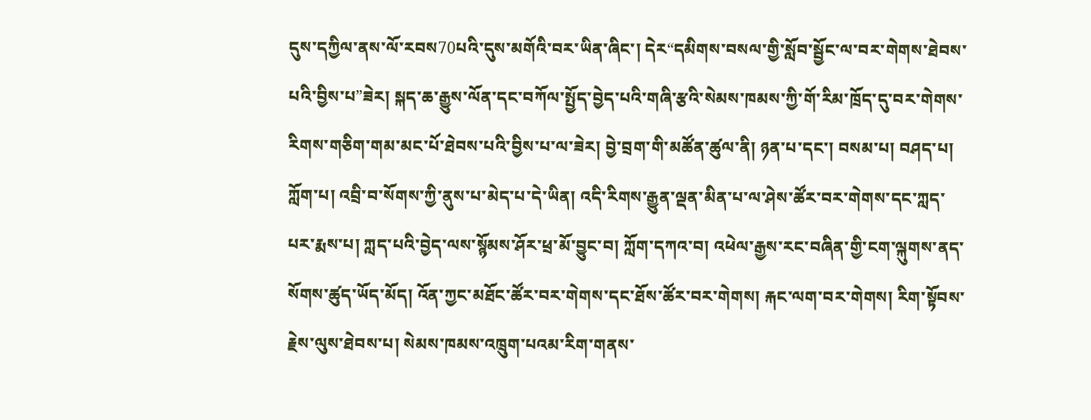དུས་དཀྱིལ་ནས་ལོ་རབས70པའི་དུས་མགོའི་བར་ཡིན་ཞིང་། དེར“དམིགས་བསལ་གྱི་སློབ་སྦྱོང་ལ་བར་གེགས་ཐེབས་པའི་བྱིས་པ”ཟེར། སྐད་ཆ་རྒྱུས་ལོན་དང་བཀོལ་སྤྱོད་བྱེད་པའི་གཞི་རྩའི་སེམས་ཁམས་ཀྱི་གོ་རིམ་ཁྲོད་དུ་བར་གེགས་རིགས་གཅིག་གམ་མང་པོ་ཐེབས་པའི་བྱིས་པ་ལ་ཟེར། བྱེ་བྲག་གི་མཚོན་ཚུལ་ནི། ཉན་པ་དང་། བསམ་པ། བཤད་པ། ཀློག་པ། འབྲི་བ་སོགས་ཀྱི་ནུས་པ་མེད་པ་དེ་ཡིན། འདི་རིགས་རྒྱུན་ལྡན་མིན་པ་ལ་ཤེས་ཚོར་བར་གེགས་དང་ཀླད་པར་རྨས་པ། ཀླད་པའི་བྱེད་ལས་སྙོམས་ཤོར་ཕྲ་མོ་བྱུང་བ། ཀློག་དཀའ་བ། འཕེལ་རྒྱས་རང་བཞིན་གྱི་ངག་ལྐུགས་ནད་སོགས་ཚུད་ཡོད་མོད། འོན་ཀྱང་མཐོང་ཚོར་བར་གེགས་དང་ཐོས་ཚོར་བར་གེགས། རྐང་ལག་བར་གེགས། རིག་སྟོབས་རྗེས་ལུས་ཐེབས་པ། སེམས་ཁམས་འཁྲུག་པའམ་རིག་གནས་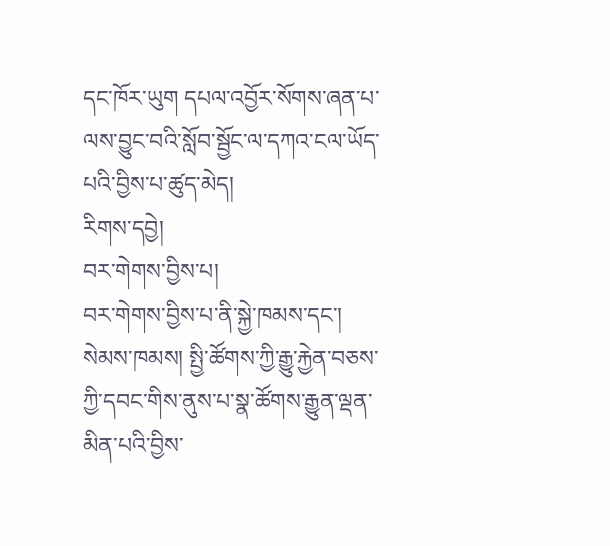དང་ཁོར་ཡུག དཔལ་འབྱོར་སོགས་ཞན་པ་ལས་བྱུང་བའི་སློབ་སྦྱོང་ལ་དཀའ་ངལ་ཡོད་པའི་བྱིས་པ་ཚུད་མེད།
རིགས་དབྱེ།
བར་གེགས་བྱིས་པ།
བར་གེགས་བྱིས་པ་ནི་སྐྱེ་ཁམས་དང་། སེམས་ཁམས། སྤྱི་ཚོགས་ཀྱི་རྒྱུ་རྐྱེན་བཅས་ཀྱི་དབང་གིས་ནུས་པ་སྣ་ཚོགས་རྒྱུན་ལྡན་མིན་པའི་བྱིས་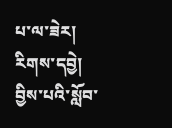པ་ལ་ཟེར།
རིགས་དབྱེ།
བྱིས་པའི་སློབ་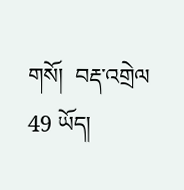གསོ།  བརྡ་འགྲེལ 49 ཡོད།